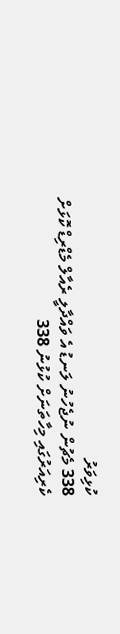ކުޅިވަރު
338 މެޗުން ނުޖެހުނު ލަނޑު އެ ވައްދާލީ ރެއާލް މެޑްރިޑް ކޮޅަށް
ކެރިއަރުގައި މިހާތަނަށް ކުޅުނު 338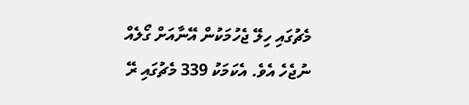މެޗުގައި ހިލޭ ޖެހުމަކުން އޭނާއަށް ގޯލެއް ނުޖެހެ އެވެ. އެކަމަކު 339 މެޗުގައި ރޭ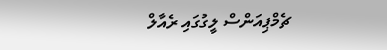ޗެމްޕިއަންސް ލީގުގައި ރެއާލް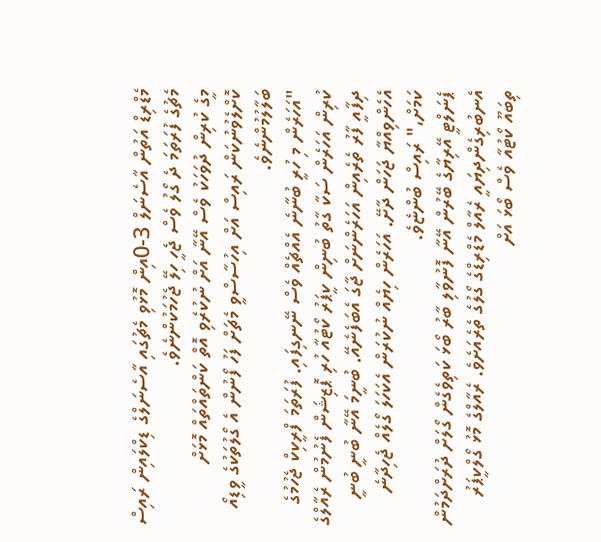މެޑްރިޑް އަތުން އާސެނަލް 3-0އިން މޮޅުވި މެޗުގައި އާސެނަލްގެ ޑިކްލައިން ރައިސް މެޗުގެ ފުރަތަމަ ދެ ގޯލު ވެސް ޖެހީ ހިލޭ ޖެހުމަކުންނެވެ.
މީގެ ކުރިން ދުވަހަކު ވެސް އޭނާ އަށް ނުކުރެވި އޮތް ކަންތައްތައް މޮޅަށް ކޮށްލެވުނުކަން ރައިސް އަށް އިހުސާސްވީ މެޗަށް ފަހު ފޯނުން އެ ގޯލުތަކުގެ ވީޑިއޯ ބަލާލުމުންނެވެ.
"އަހަރެން މި ހުރީ ބުނާނެ އެއްޗެއް ވެސް ނޭނގިފައި. ފުރަތަމަ ފްރީކިކް ޖެހުމުގެ ކުރިން އަހަރެން ސަކާ ގާތު ބުނިން ކީޕަރު ކޯޓުއާ ހުރި ޕޮޒިޝަން ފެނުމުން ރެއާލްގެ ދިފާއީ ފާރު ތެރެއިން އަހަރެންނަށް ޖާގަ އެބަފެނެއޭ. ބުނީމަ އޭނާ ބުނީ ބުނީ އެހެންވިއްޔާ ޖަހަން ދާށޭ. އަހަރެން ހިޔެއް ނުކުރަން އެކަހަލަ ގޯލެއް ޖެހިދާނެ ކަމަށް،" ރައިސް ބުންޏެވެ.
ޕެނަލްޓީ އޭރިޔާގެ ބޭރުން އޭނާ ފޮނުވާލި ބާރު ބޯޅަ ކަތިވެގެން ގޯލަށް ދުރަށްދަމުން އެނބުރިގެންދިޔައީ ރެއާލް މެޑްރިޑްގެ ގޯލުގެ ތެރެއަށެވެ. ރެއާލްގެ މޮޅު ގޯލްކީޕަރު ތިބައޫ ކޯޓުއާ ވެސް ބޯޅަ އަށް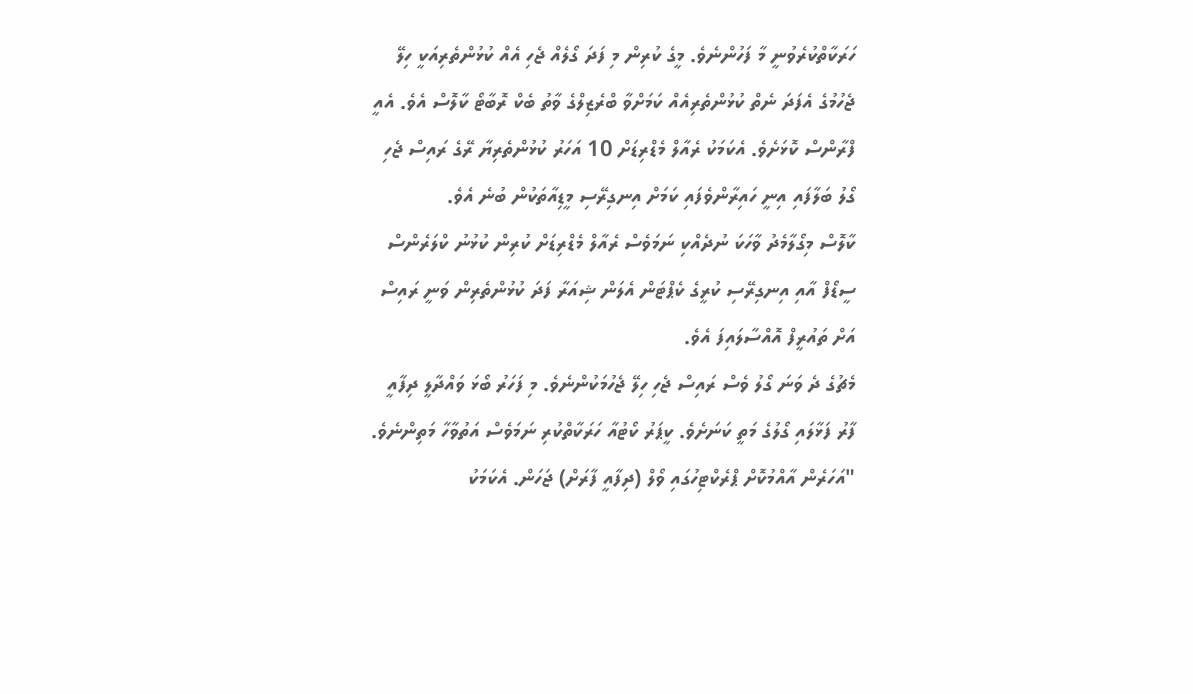ހަރަކާތްކުރެވުނީ މާ ފަހުންނެވެ. މީގެ ކުރިން މި ފަދަ ގޯލެއް ޖެހި އެއް ކުޅުންތެރިއަކީ ހިލޭ ޖެހުމުގެ އެފަދަ ނެތް ކުޅުންތެރިއެއް ކަމަށްވާ ބްރެޒިލްގެ ވާތު ބެކް ރޮބާޓޯ ކާލޮސް އެވެ. އެއީ ފްރާންސް ކޮޅަށެވެ. އެކަމަކު ރެއާލް މެޑްރިޑަށް 10 އަހަރު ކުޅުންތެރިޔާ ރޭގެ ރައިސް ޖެހި ގޯލު ބަލާފައި އިނީ ހައިރާންވެފައި ކަމަށް އިނގިރޭސި މީޑިއާތަކުން ބުނެ އެވެ.
ކާލޮސް މިގޯލާމެދު ވާހަކަ ނުދެއްކި ނަމަވެސް ރެއާލް މެޑްރިޑަށް ކުރިން ކުޅުނު ކްލަރެންސް ސީޑޯފް އާއި އިނގިރޭސި ކުރީގެ ކެޕްޓަން އެލަން ޝިއަރާ ފަދަ ކުޅުންތެރިން ވަނީ ރައިސް އަށް ތައުރީފް އޮއްސާލައިފަ އެވެ.
މެޗުގެ ދެ ވަނަ ގޯލު ވެސް ރައިސް ޖެހި ހިލޭ ޖެހުމަކުންނެވެ. މި ފަހަރު ބޯޅަ ވައްދާލީ ދިފާއީ ފާރު ފަޅާލައި ގޯލުގެ މަތީ ކަނަށެވެ. ކީޕަރު ކޯޓުއާ ހަރަކާތްކުރި ނަމަވެސް އަތުވާހާ މަތިންނެވެ.
"އަހަރެން އާއްމުކޮށް ޕްރެކްޓިހުގައި ވޯލް (ދިފާއީ ފާރަށް) ޖަހަން. އެކަމަކު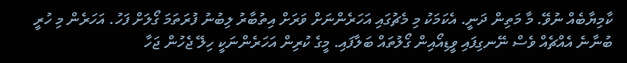ކާމިޔާބެއް ނުވޭ. މާ މަތިން ދަނީ. އެކަމަކު މި މެޗުގައި އަހަރެންނަށް ވަރަށް އިތުބާރު ލިބުނު ފުރަތަމަ ގޯލަށް ފަހު. އަހަރެން މި ހުރީ ބުނާނެ އެއްޗެއް ވެސް ނޭނގިފައި ވީޑިއޯއިން ގޯލުތައް ބަލާފައި. މީގެ ކުރިން އަހަރެންނަކީ ހިލޭ ޖެހުން ޖަހާ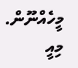މީހެއްނޫން. މިއީ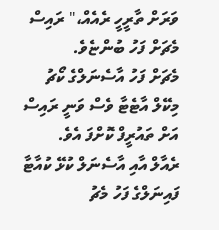ވަރަށް ތާރީހީ ރެއެއް،" ރައިސް މެޗަށް ފަހު ބުންޏެވެ.
މެޗަށް ފަހު އާސެނަލްގެ ކޯޗު މިކޭލް އާޓެޓާ ވެސް ވަނީ ރައިސް އަށް ތައުރީފް ކޮށްފަ އެވެ.
ރެއާލް އާއި އާސެނަލް ކުޅޭ ކުއާޓާ ފައިނަލްގެ ފަހު މެޗު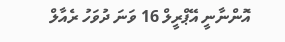އޮންނާނީ އޭޕްރީލް 16 ވަނަ ދުވަހު ރެއާލް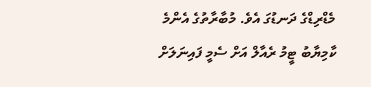މެޑްރިޑްގެ ދަނޑުގަ އެވެ. މުބާރާތުގެ އެންމެ ކާމިޔާބު ޓީމު ރެއާލް އަށް ސެމީ ފައިނަލަށް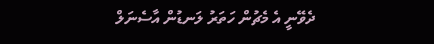ދެވޭނީ އެ މެޗުން ހަތަރު ލަނޑުން އާސެނަލް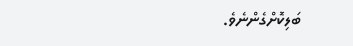ބަލިކޮށްގެންނެވެ.